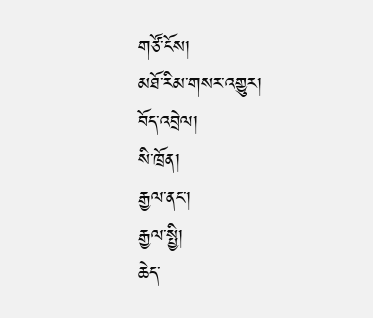གཙོ་ངོས།
མཐོ་རིམ་གསར་འགྱུར།
བོད་འབྲེལ།
སི་ཁྲོན།
རྒྱལ་ནང་།
རྒྱལ་སྤྱི།
ཆེད་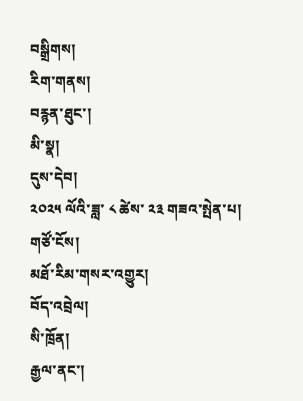བསྒྲིགས།
རིག་གནས།
བརྙན་ཐུང་།
མི་སྣ།
དུས་དེབ།
༢༠༢༥ ལོའི་ཟླ་ ༨ ཚེས་ ༢༣ གཟའ་སྤེན་པ།
གཙོ་ངོས།
མཐོ་རིམ་གསར་འགྱུར།
བོད་འབྲེལ།
སི་ཁྲོན།
རྒྱལ་ནང་།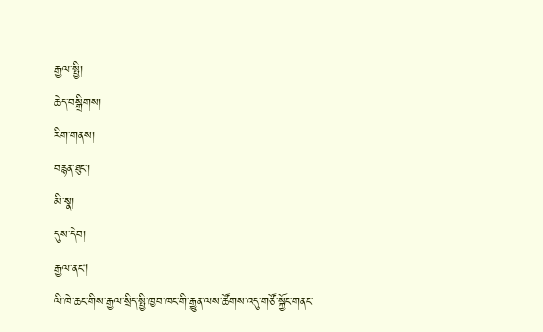རྒྱལ་སྤྱི།
ཆེད་བསྒྲིགས།
རིག་གནས།
བརྙན་ཐུང་།
མི་སྣ།
དུས་དེབ།
རྒྱལ་ནང།
ལི་ཁེ་ཆང་གིས་རྒྱལ་སྲིད་སྤྱི་ཁྱབ་ཁང་གི་རྒྱུན་ལས་ཚོགས་འདུ་གཙོ་སྐྱོང་གནང་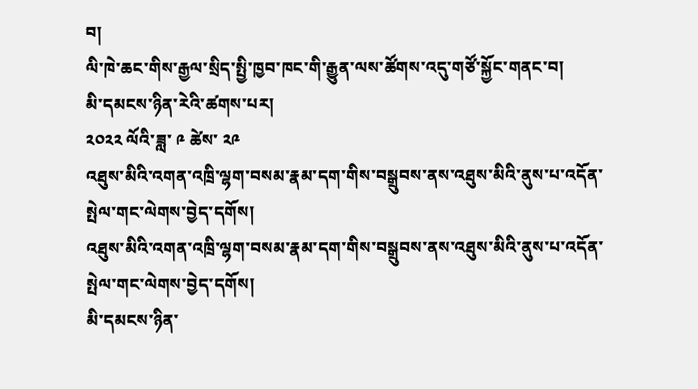བ།
ལི་ཁེ་ཆང་གིས་རྒྱལ་སྲིད་སྤྱི་ཁྱབ་ཁང་གི་རྒྱུན་ལས་ཚོགས་འདུ་གཙོ་སྐྱོང་གནང་བ།
མི་དམངས་ཉིན་རེའི་ཚགས་པར།
༢༠༢༢ ལོའི་ཟླ་ ༩ ཚེས་ ༢༩
འཐུས་མིའི་འགན་འཁྲི་ལྷག་བསམ་རྣམ་དག་གིས་བསྒྲུབས་ནས་འཐུས་མིའི་ནུས་པ་འདོན་སྤེལ་གང་ལེགས་བྱེད་དགོས།
འཐུས་མིའི་འགན་འཁྲི་ལྷག་བསམ་རྣམ་དག་གིས་བསྒྲུབས་ནས་འཐུས་མིའི་ནུས་པ་འདོན་སྤེལ་གང་ལེགས་བྱེད་དགོས།
མི་དམངས་ཉིན་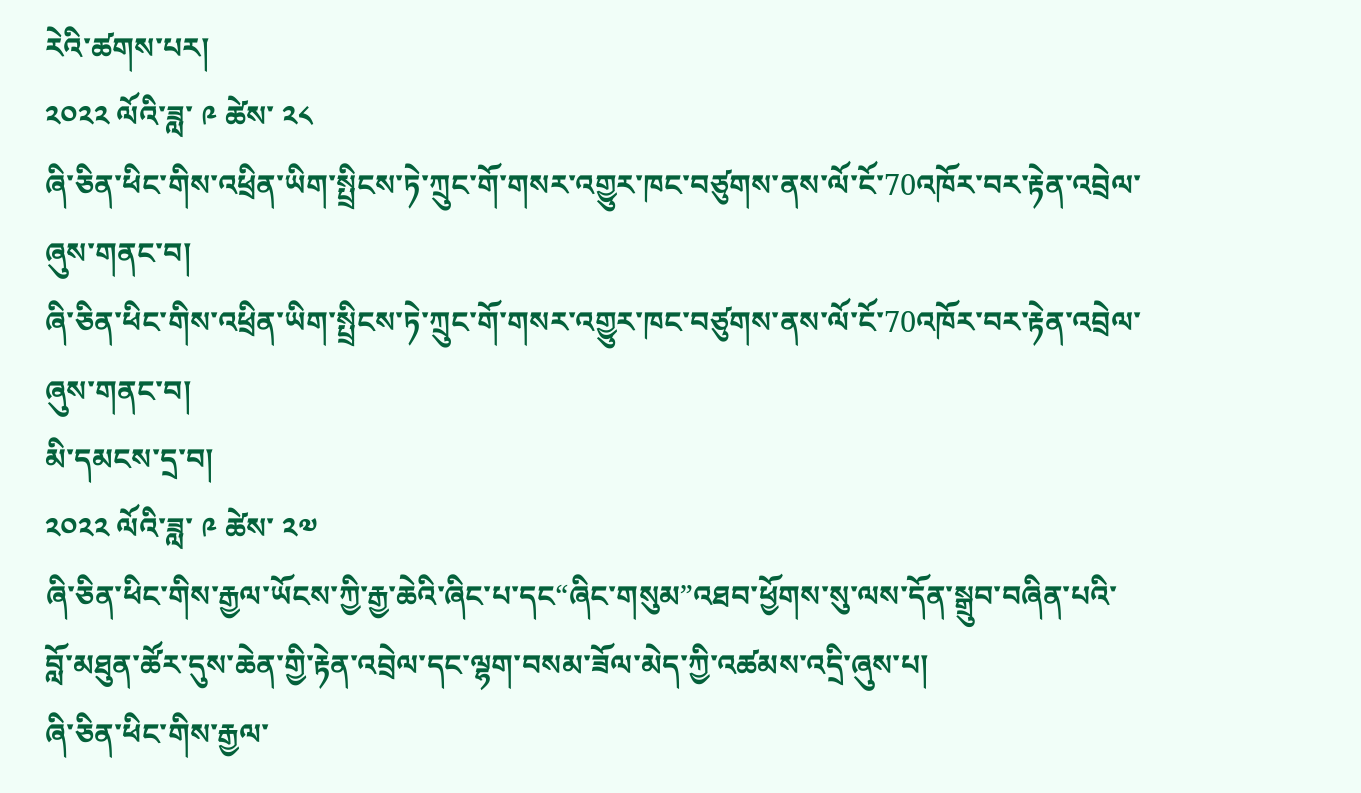རེའི་ཚགས་པར།
༢༠༢༢ ལོའི་ཟླ་ ༩ ཚེས་ ༢༨
ཞི་ཅིན་ཕིང་གིས་འཕྲིན་ཡིག་སྤྲིངས་ཏེ་ཀྲུང་གོ་གསར་འགྱུར་ཁང་བཙུགས་ནས་ལོ་ངོ་70འཁོར་བར་རྟེན་འབྲེལ་ཞུས་གནང་བ།
ཞི་ཅིན་ཕིང་གིས་འཕྲིན་ཡིག་སྤྲིངས་ཏེ་ཀྲུང་གོ་གསར་འགྱུར་ཁང་བཙུགས་ནས་ལོ་ངོ་70འཁོར་བར་རྟེན་འབྲེལ་ཞུས་གནང་བ།
མི་དམངས་དྲ་བ།
༢༠༢༢ ལོའི་ཟླ་ ༩ ཚེས་ ༢༧
ཞི་ཅིན་ཕིང་གིས་རྒྱལ་ཡོངས་ཀྱི་རྒྱ་ཆེའི་ཞིང་པ་དང“ཞིང་གསུམ”འཐབ་ཕྱོགས་སུ་ལས་དོན་སྒྲུབ་བཞིན་པའི་བློ་མཐུན་ཚོར་དུས་ཆེན་གྱི་རྟེན་འབྲེལ་དང་ལྷག་བསམ་ཟོལ་མེད་ཀྱི་འཚམས་འདྲི་ཞུས་པ།
ཞི་ཅིན་ཕིང་གིས་རྒྱལ་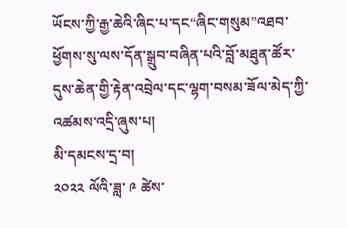ཡོངས་ཀྱི་རྒྱ་ཆེའི་ཞིང་པ་དང“ཞིང་གསུམ”འཐབ་ཕྱོགས་སུ་ལས་དོན་སྒྲུབ་བཞིན་པའི་བློ་མཐུན་ཚོར་དུས་ཆེན་གྱི་རྟེན་འབྲེལ་དང་ལྷག་བསམ་ཟོལ་མེད་ཀྱི་འཚམས་འདྲི་ཞུས་པ།
མི་དམངས་དྲ་བ།
༢༠༢༢ ལོའི་ཟླ་ ༩ ཚེས་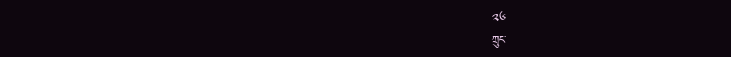༢༦
ཀྲུང་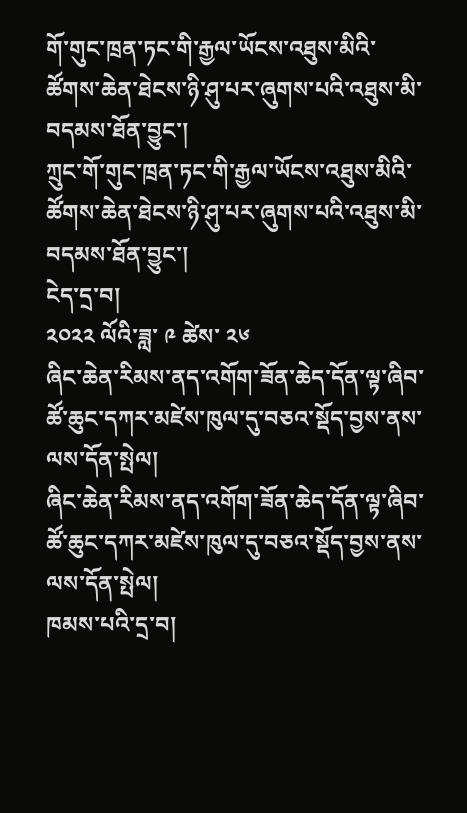གོ་གུང་ཁྲན་ཏང་གི་རྒྱལ་ཡོངས་འཐུས་མིའི་ཚོགས་ཆེན་ཐེངས་ཉི་ཤུ་པར་ཞུགས་པའི་འཐུས་མི་བདམས་ཐོན་བྱུང་།
ཀྲུང་གོ་གུང་ཁྲན་ཏང་གི་རྒྱལ་ཡོངས་འཐུས་མིའི་ཚོགས་ཆེན་ཐེངས་ཉི་ཤུ་པར་ཞུགས་པའི་འཐུས་མི་བདམས་ཐོན་བྱུང་།
ངེད་དྲ་བ།
༢༠༢༢ ལོའི་ཟླ་ ༩ ཚེས་ ༢༦
ཞིང་ཆེན་རིམས་ནད་འགོག་ཟོན་ཆེད་དོན་ལྟ་ཞིབ་ཚོ་ཆུང་དཀར་མཛེས་ཁུལ་དུ་བཅའ་སྡོད་བྱས་ནས་ལས་དོན་སྤེལ།
ཞིང་ཆེན་རིམས་ནད་འགོག་ཟོན་ཆེད་དོན་ལྟ་ཞིབ་ཚོ་ཆུང་དཀར་མཛེས་ཁུལ་དུ་བཅའ་སྡོད་བྱས་ནས་ལས་དོན་སྤེལ།
ཁམས་པའི་དྲ་བ།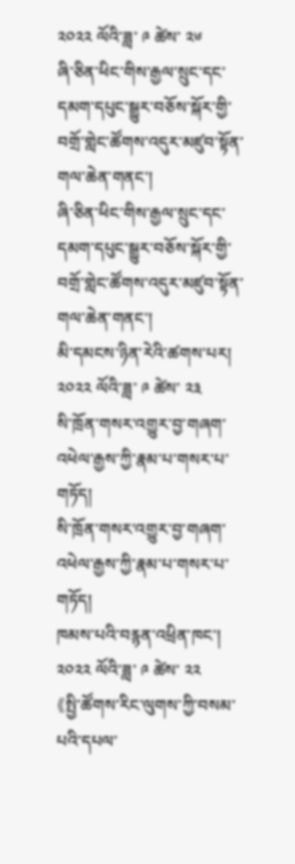༢༠༢༢ ལོའི་ཟླ་ ༩ ཚེས་ ༢༦
ཞི་ཅིན་ཕིང་གིས་རྒྱལ་སྲུང་དང་དམག་དཔུང་སྒྱུར་བཅོས་སྐོར་གྱི་བགྲོ་གླེང་ཚོགས་འདུར་མཛུབ་སྟོན་གལ་ཆེན་གནང་།
ཞི་ཅིན་ཕིང་གིས་རྒྱལ་སྲུང་དང་དམག་དཔུང་སྒྱུར་བཅོས་སྐོར་གྱི་བགྲོ་གླེང་ཚོགས་འདུར་མཛུབ་སྟོན་གལ་ཆེན་གནང་།
མི་དམངས་ཉིན་རེའི་ཚགས་པར།
༢༠༢༢ ལོའི་ཟླ་ ༩ ཚེས་ ༢༣
སི་ཁྲོན་གསར་འགྱུར་བྱ་གཞག་འཕེལ་རྒྱས་ཀྱི་རྣམ་པ་གསར་པ་གཏོད།
སི་ཁྲོན་གསར་འགྱུར་བྱ་གཞག་འཕེལ་རྒྱས་ཀྱི་རྣམ་པ་གསར་པ་གཏོད།
ཁམས་པའི་བརྙན་འཕྲིན་ཁང་།
༢༠༢༢ ལོའི་ཟླ་ ༩ ཚེས་ ༢༢
《སྤྱི་ཚོགས་རིང་ལུགས་ཀྱི་བསམ་པའི་དཔལ་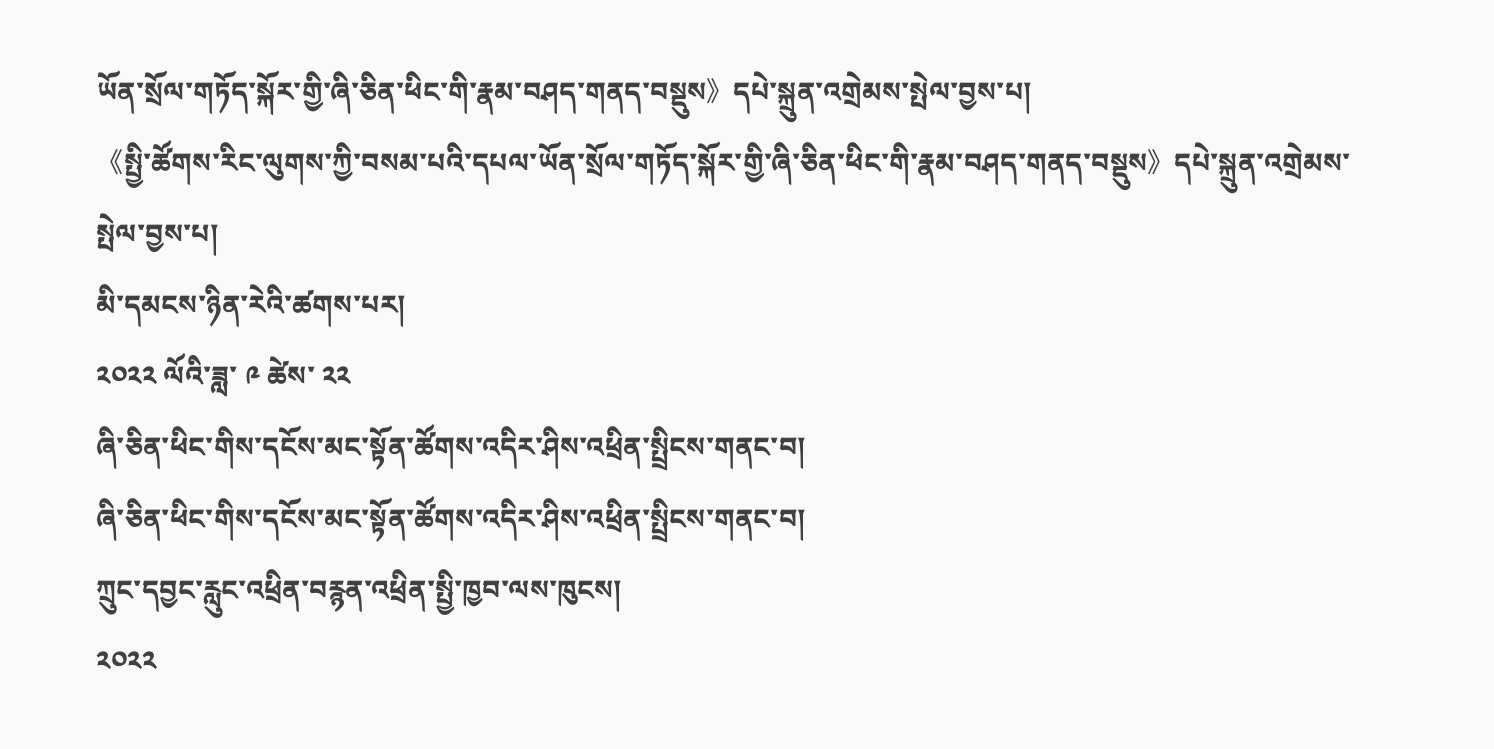ཡོན་སྲོལ་གཏོད་སྐོར་གྱི་ཞི་ཅིན་ཕིང་གི་རྣམ་བཤད་གནད་བསྡུས》དཔེ་སྐྲུན་འགྲེམས་སྤེལ་བྱས་པ།
《སྤྱི་ཚོགས་རིང་ལུགས་ཀྱི་བསམ་པའི་དཔལ་ཡོན་སྲོལ་གཏོད་སྐོར་གྱི་ཞི་ཅིན་ཕིང་གི་རྣམ་བཤད་གནད་བསྡུས》དཔེ་སྐྲུན་འགྲེམས་སྤེལ་བྱས་པ།
མི་དམངས་ཉིན་རེའི་ཚགས་པར།
༢༠༢༢ ལོའི་ཟླ་ ༩ ཚེས་ ༢༢
ཞི་ཅིན་ཕིང་གིས་དངོས་མང་སྟོན་ཚོགས་འདིར་ཤིས་འཕྲིན་སྤྲིངས་གནང་བ།
ཞི་ཅིན་ཕིང་གིས་དངོས་མང་སྟོན་ཚོགས་འདིར་ཤིས་འཕྲིན་སྤྲིངས་གནང་བ།
ཀྲུང་དབྱང་རླུང་འཕྲིན་བརྙན་འཕྲིན་སྤྱི་ཁྱབ་ལས་ཁུངས།
༢༠༢༢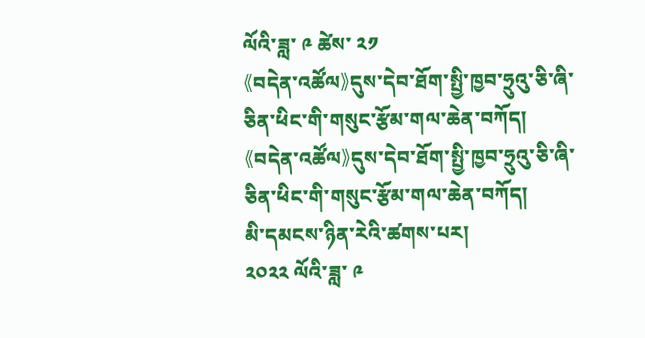ལོའི་ཟླ་ ༩ ཚེས་ ༢༡
《བདེན་འཚོལ》དུས་དེབ་ཐོག་སྤྱི་ཁྱབ་ཧྲུའུ་ཅི་ཞི་ཅིན་ཕིང་གི་གསུང་རྩོམ་གལ་ཆེན་བཀོད།
《བདེན་འཚོལ》དུས་དེབ་ཐོག་སྤྱི་ཁྱབ་ཧྲུའུ་ཅི་ཞི་ཅིན་ཕིང་གི་གསུང་རྩོམ་གལ་ཆེན་བཀོད།
མི་དམངས་ཉིན་རེའི་ཚགས་པར།
༢༠༢༢ ལོའི་ཟླ་ ༩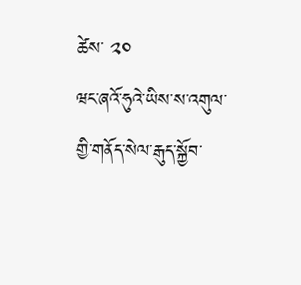ཚེས་ ༢༠
ཝང་ཞའོ་ཧུའེ་ཡིས་ས་འགུལ་གྱི་གནོད་སེལ་རྒུད་སྐྱོབ་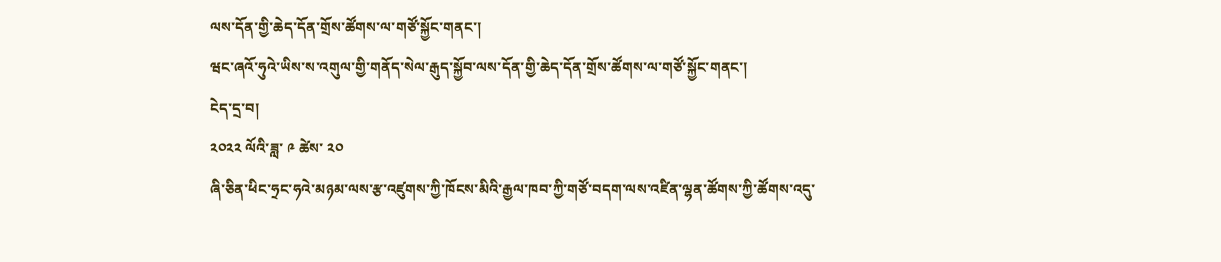ལས་དོན་གྱི་ཆེད་དོན་གྲོས་ཚོགས་ལ་གཙོ་སྐྱོང་གནང་།
ཝང་ཞའོ་ཧུའེ་ཡིས་ས་འགུལ་གྱི་གནོད་སེལ་རྒུད་སྐྱོབ་ལས་དོན་གྱི་ཆེད་དོན་གྲོས་ཚོགས་ལ་གཙོ་སྐྱོང་གནང་།
ངེད་དྲ་བ།
༢༠༢༢ ལོའི་ཟླ་ ༩ ཚེས་ ༢༠
ཞི་ཅིན་ཕིང་ཧྲང་ཧའེ་མཉམ་ལས་རྩ་འཛུགས་ཀྱི་ཁོངས་མིའི་རྒྱལ་ཁབ་ཀྱི་གཙོ་བདག་ལས་འཛིན་ལྷན་ཚོགས་ཀྱི་ཚོགས་འདུ་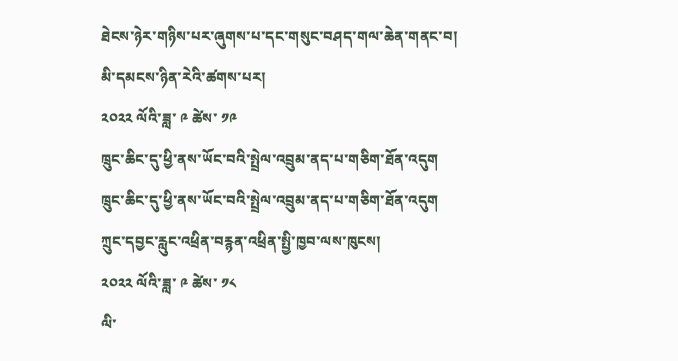ཐེངས་ཉེར་གཉིས་པར་ཞུགས་པ་དང་གསུང་བཤད་གལ་ཆེན་གནང་བ།
མི་དམངས་ཉིན་རེའི་ཚགས་པར།
༢༠༢༢ ལོའི་ཟླ་ ༩ ཚེས་ ༡༩
ཁྲུང་ཆིང་དུ་ཕྱི་ནས་ཡོང་བའི་སྤྲེལ་འབྲུམ་ནད་པ་གཅིག་ཐོན་འདུག
ཁྲུང་ཆིང་དུ་ཕྱི་ནས་ཡོང་བའི་སྤྲེལ་འབྲུམ་ནད་པ་གཅིག་ཐོན་འདུག
ཀྲུང་དབྱང་རླུང་འཕྲིན་བརྙན་འཕྲིན་སྤྱི་ཁྱབ་ལས་ཁུངས།
༢༠༢༢ ལོའི་ཟླ་ ༩ ཚེས་ ༡༨
ལི་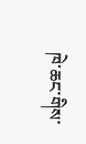ཁེ་ཆང་གིས་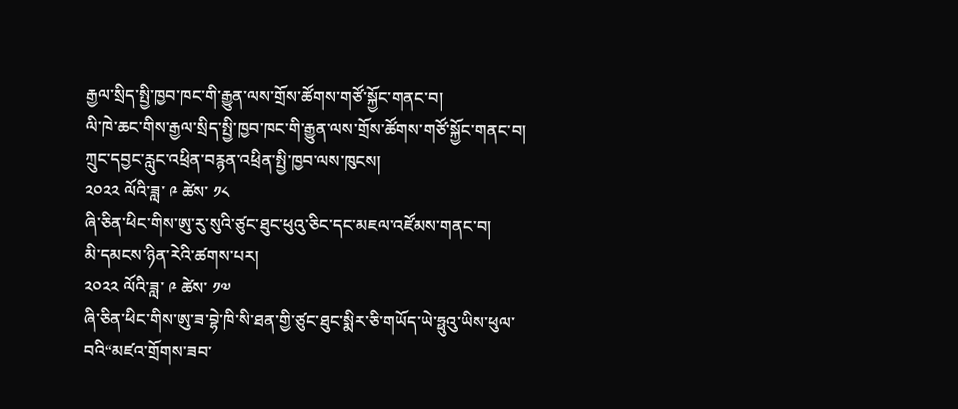རྒྱལ་སྲིད་སྤྱི་ཁྱབ་ཁང་གི་རྒྱུན་ལས་གྲོས་ཚོགས་གཙོ་སྐྱོང་གནང་བ།
ལི་ཁེ་ཆང་གིས་རྒྱལ་སྲིད་སྤྱི་ཁྱབ་ཁང་གི་རྒྱུན་ལས་གྲོས་ཚོགས་གཙོ་སྐྱོང་གནང་བ།
ཀྲུང་དབྱང་རླུང་འཕྲིན་བརྙན་འཕྲིན་སྤྱི་ཁྱབ་ལས་ཁུངས།
༢༠༢༢ ལོའི་ཟླ་ ༩ ཚེས་ ༡༨
ཞི་ཅིན་ཕིང་གིས་ཨུ་རུ་སུའི་ཙུང་ཐུང་ཕུའུ་ཅིང་དང་མཇལ་འཛོམས་གནང་བ།
མི་དམངས་ཉིན་རེའི་ཚགས་པར།
༢༠༢༢ ལོའི་ཟླ་ ༩ ཚེས་ ༡༧
ཞི་ཅིན་ཕིང་གིས་ཨུ་ཟ་བྷེ་ཁི་སི་ཐན་གྱི་ཙུང་ཐུང་སྨིར་ཅི་གཡོད་ཡེ་ཧྥུའུ་ཡིས་ཕུལ་བའི“མཛའ་གྲོགས་ཟབ་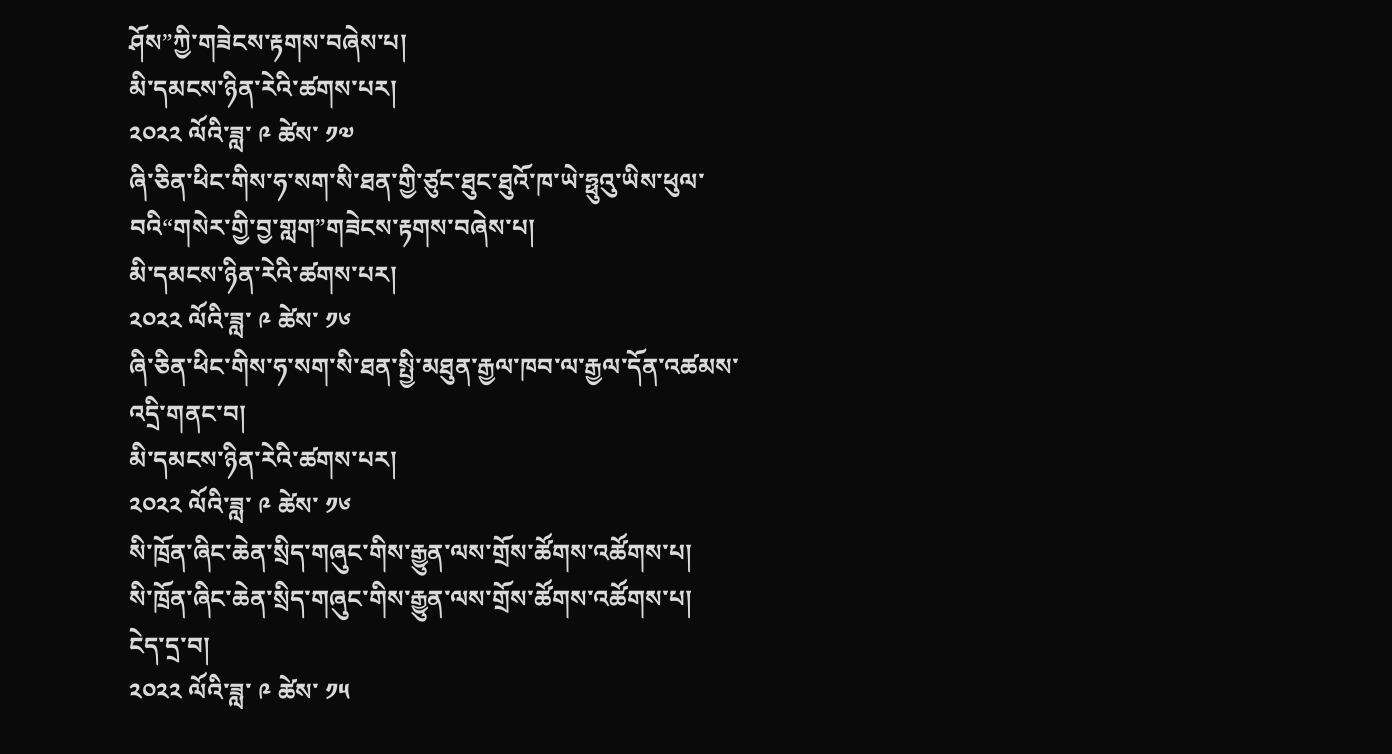ཤོས”ཀྱི་གཟེངས་རྟགས་བཞེས་པ།
མི་དམངས་ཉིན་རེའི་ཚགས་པར།
༢༠༢༢ ལོའི་ཟླ་ ༩ ཚེས་ ༡༧
ཞི་ཅིན་ཕིང་གིས་ཧ་སག་སི་ཐན་གྱི་ཙུང་ཐུང་ཐུའོ་ཁ་ཡེ་ཧྥུའུ་ཡིས་ཕུལ་བའི“གསེར་གྱི་བྱ་གླག”གཟེངས་རྟགས་བཞེས་པ།
མི་དམངས་ཉིན་རེའི་ཚགས་པར།
༢༠༢༢ ལོའི་ཟླ་ ༩ ཚེས་ ༡༦
ཞི་ཅིན་ཕིང་གིས་ཧ་སག་སི་ཐན་སྤྱི་མཐུན་རྒྱལ་ཁབ་ལ་རྒྱལ་དོན་འཚམས་འདྲི་གནང་བ།
མི་དམངས་ཉིན་རེའི་ཚགས་པར།
༢༠༢༢ ལོའི་ཟླ་ ༩ ཚེས་ ༡༦
སི་ཁྲོན་ཞིང་ཆེན་སྲིད་གཞུང་གིས་རྒྱུན་ལས་གྲོས་ཚོགས་འཚོགས་པ།
སི་ཁྲོན་ཞིང་ཆེན་སྲིད་གཞུང་གིས་རྒྱུན་ལས་གྲོས་ཚོགས་འཚོགས་པ།
ངེད་དྲ་བ།
༢༠༢༢ ལོའི་ཟླ་ ༩ ཚེས་ ༡༥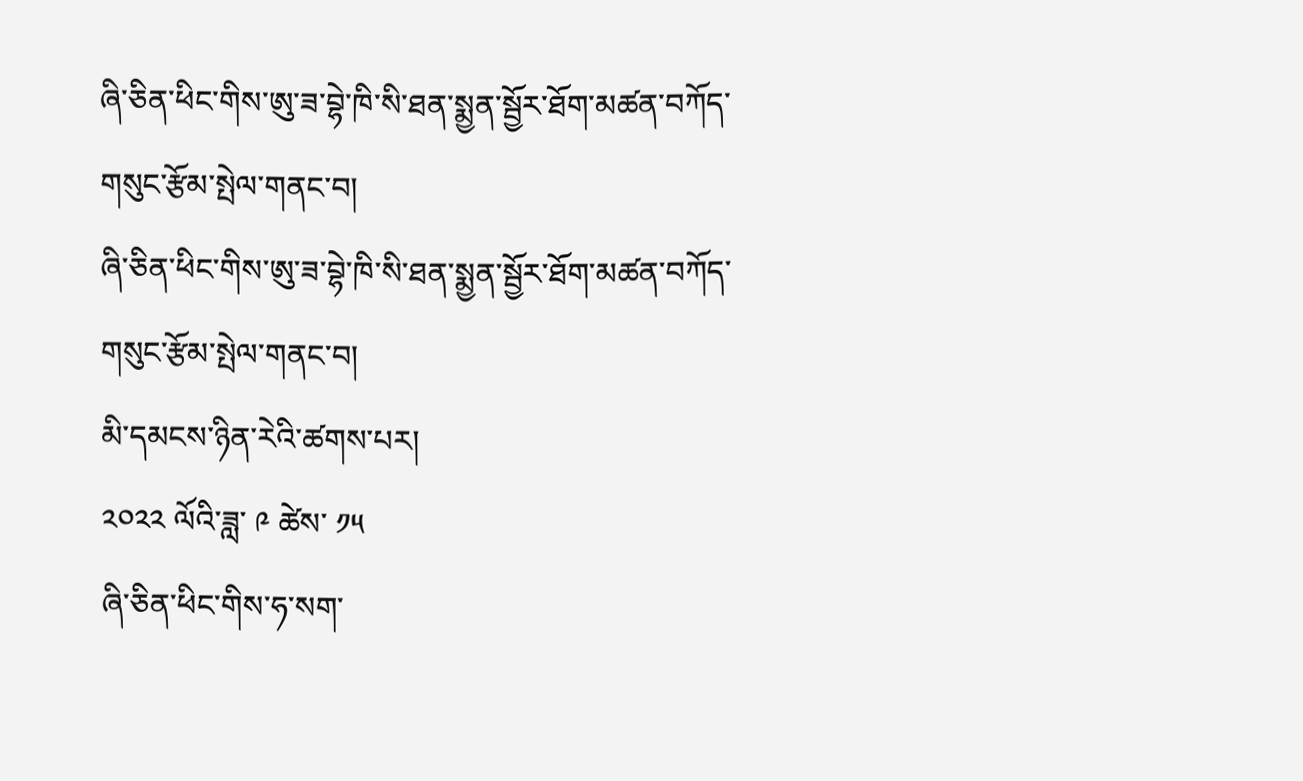ཞི་ཅིན་ཕིང་གིས་ཨུ་ཟ་བྷེ་ཁི་སི་ཐན་སྨྱན་སྦྱོར་ཐོག་མཚན་བཀོད་གསུང་རྩོམ་སྤེལ་གནང་བ།
ཞི་ཅིན་ཕིང་གིས་ཨུ་ཟ་བྷེ་ཁི་སི་ཐན་སྨྱན་སྦྱོར་ཐོག་མཚན་བཀོད་གསུང་རྩོམ་སྤེལ་གནང་བ།
མི་དམངས་ཉིན་རེའི་ཚགས་པར།
༢༠༢༢ ལོའི་ཟླ་ ༩ ཚེས་ ༡༥
ཞི་ཅིན་ཕིང་གིས་ཧ་སག་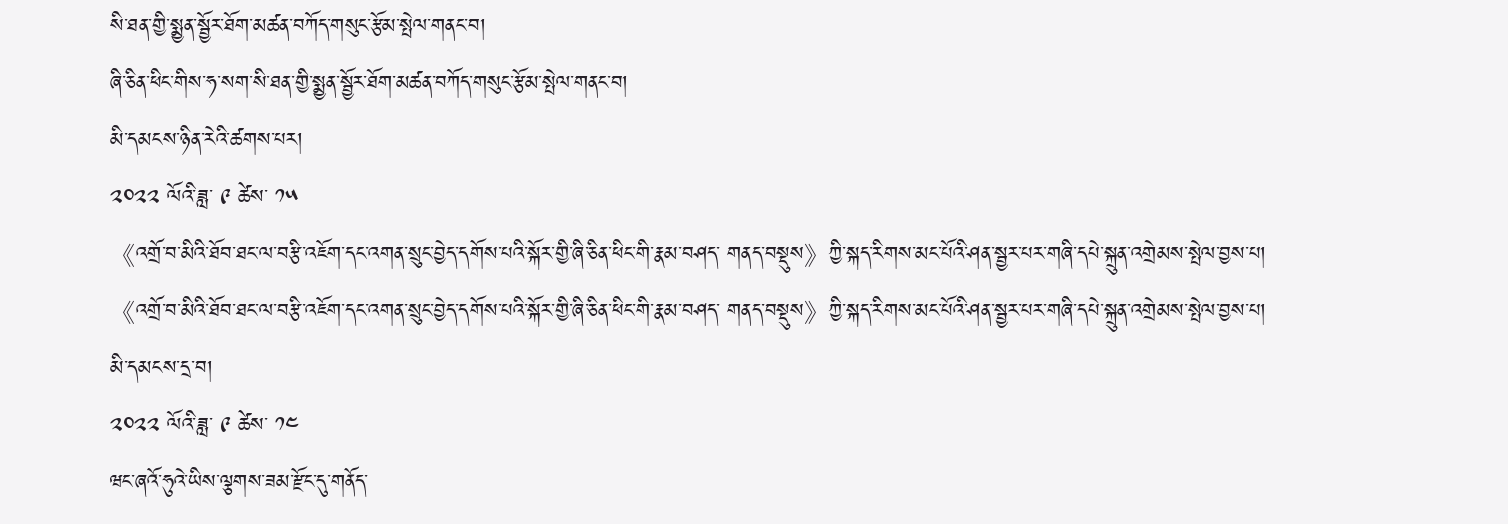སི་ཐན་གྱི་སྨྱན་སྦྱོར་ཐོག་མཚན་བཀོད་གསུང་རྩོམ་སྤེལ་གནང་བ།
ཞི་ཅིན་ཕིང་གིས་ཧ་སག་སི་ཐན་གྱི་སྨྱན་སྦྱོར་ཐོག་མཚན་བཀོད་གསུང་རྩོམ་སྤེལ་གནང་བ།
མི་དམངས་ཉིན་རེའི་ཚགས་པར།
༢༠༢༢ ལོའི་ཟླ་ ༩ ཚེས་ ༡༥
《འགྲོ་བ་མིའི་ཐོབ་ཐང་ལ་བརྩི་འཇོག་དང་འགན་སྲུང་བྱེད་དགོས་པའི་སྐོར་གྱི་ཞི་ཅིན་ཕིང་གི་རྣམ་བཤད་ གནད་བསྡུས》ཀྱི་སྐད་རིགས་མང་པོའི་ཤན་སྦྱར་པར་གཞི་དཔེ་སྐྲུན་འགྲེམས་སྤེལ་བྱས་པ།
《འགྲོ་བ་མིའི་ཐོབ་ཐང་ལ་བརྩི་འཇོག་དང་འགན་སྲུང་བྱེད་དགོས་པའི་སྐོར་གྱི་ཞི་ཅིན་ཕིང་གི་རྣམ་བཤད་ གནད་བསྡུས》ཀྱི་སྐད་རིགས་མང་པོའི་ཤན་སྦྱར་པར་གཞི་དཔེ་སྐྲུན་འགྲེམས་སྤེལ་བྱས་པ།
མི་དམངས་དྲ་བ།
༢༠༢༢ ལོའི་ཟླ་ ༩ ཚེས་ ༡༤
ཝང་ཞའོ་ཧུའེ་ཡིས་ལྕགས་ཟམ་རྫོང་དུ་གནོད་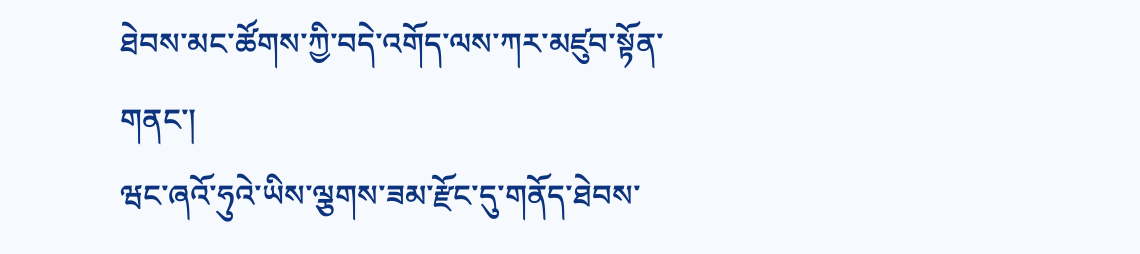ཐེབས་མང་ཚོགས་ཀྱི་བདེ་འགོད་ལས་ཀར་མཛུབ་སྟོན་གནང་།
ཝང་ཞའོ་ཧུའེ་ཡིས་ལྕགས་ཟམ་རྫོང་དུ་གནོད་ཐེབས་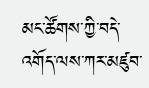མང་ཚོགས་ཀྱི་བདེ་འགོད་ལས་ཀར་མཛུབ་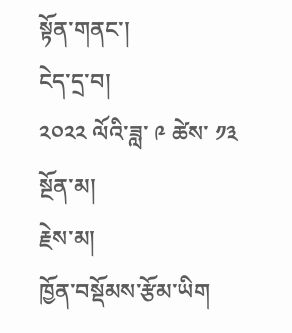སྟོན་གནང་།
ངེད་དྲ་བ།
༢༠༢༢ ལོའི་ཟླ་ ༩ ཚེས་ ༡༣
སྔོན་མ།
རྗེས་མ།
ཁྱོན་བསྡོམས་རྩོམ་ཡིག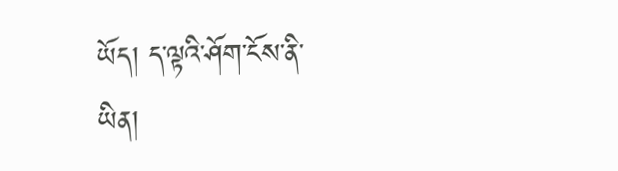ཡོད། ད་ལྟའི་ཤོག་ངོས་ནི་
ཡིན།